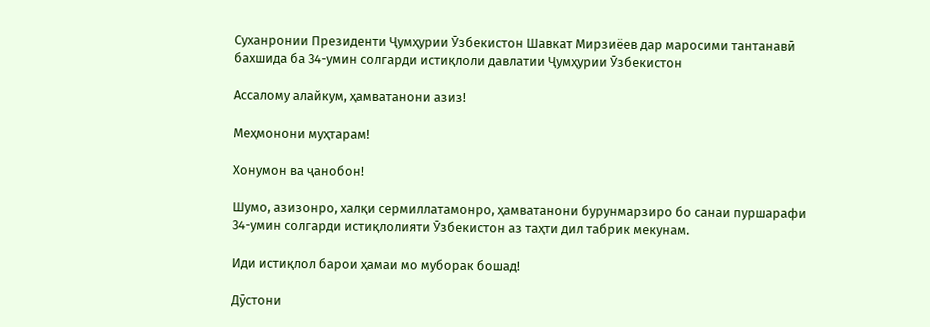Суханронии Президенти Ҷумҳурии Ӯзбекистон Шавкат Мирзиёев дар маросими тантанавӣ бахшида ба 34-умин солгарди истиқлоли давлатии Ҷумҳурии Ӯзбекистон

Ассалому алайкум, ҳамватанони азиз!

Меҳмонони муҳтарам!

Хонумон ва ҷанобон!

Шумо, азизонро, халқи сермиллатамонро, ҳамватанони бурунмарзиро бо санаи пуршарафи 34-умин солгарди истиқлолияти Ӯзбекистон аз таҳти дил табрик мекунам.

Иди истиқлол барои ҳамаи мо муборак бошад!

Дӯстони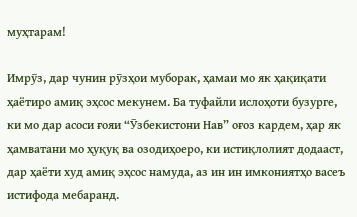муҳтарам!

Имрӯз, дар чунин рӯзҳои муборак, ҳамаи мо як ҳақиқати ҳаётиро амиқ эҳсос мекунем. Ба туфайли ислоҳоти бузурге, ки мо дар асоси ғояи “Ӯзбекистони Нав” оғоз кардем, ҳар як ҳамватани мо ҳуқуқ ва озодиҳоеро, ки истиқлолият додааст, дар ҳаёти худ амиқ эҳсос намуда, аз ин ин имкониятҳо васеъ истифода мебаранд.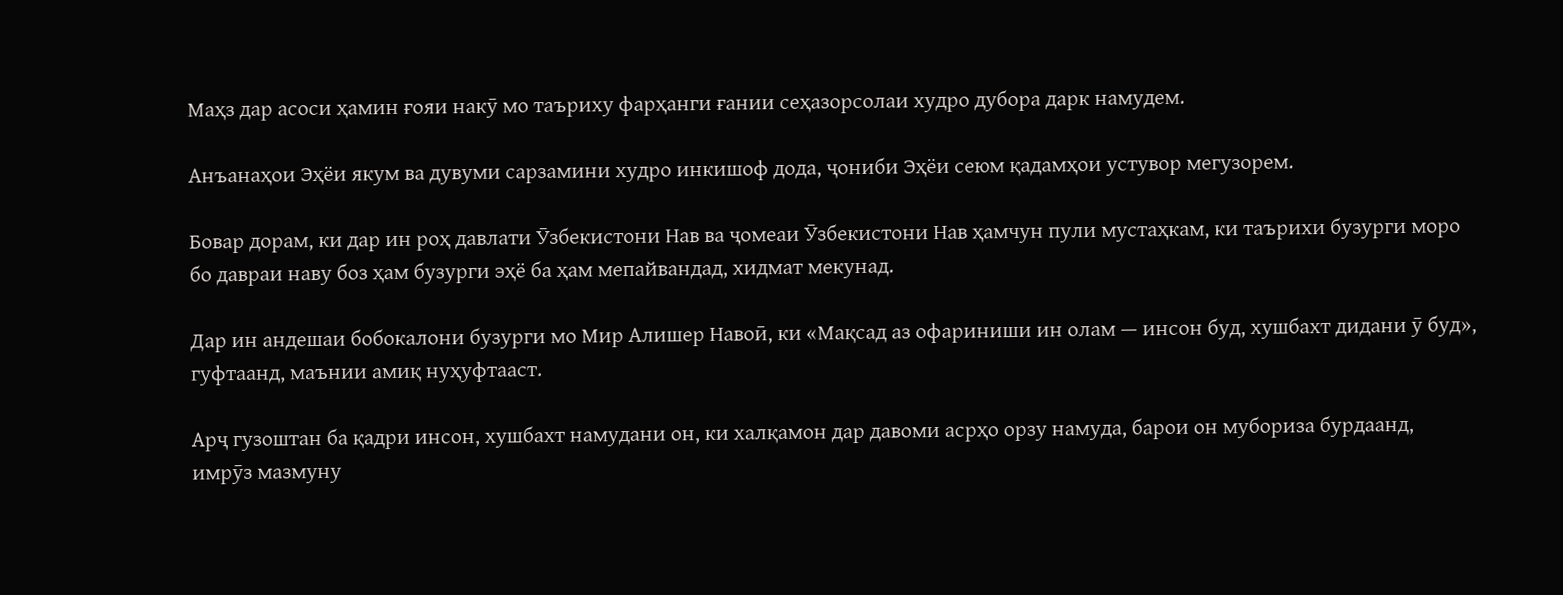Маҳз дар асоси ҳамин ғояи накӯ мо таъриху фарҳанги ғании сеҳазорсолаи худро дубора дарк намудем.

Анъанаҳои Эҳёи якум ва дувуми сарзамини худро инкишоф дода, ҷониби Эҳёи сеюм қадамҳои устувор мегузорем.

Бовар дорам, ки дар ин роҳ давлати Ӯзбекистони Нав ва ҷомеаи Ӯзбекистони Нав ҳамчун пули мустаҳкам, ки таърихи бузурги моро бо давраи наву боз ҳам бузурги эҳё ба ҳам мепайвандад, хидмат мекунад.

Дар ин андешаи бобокалони бузурги мо Мир Алишер Навоӣ, ки «Мақсад аз офариниши ин олам — инсон буд, хушбахт дидани ӯ буд», гуфтаанд, маънии амиқ нуҳуфтааст.

Арҷ гузоштан ба қадри инсон, хушбахт намудани он, ки халқамон дар давоми асрҳо орзу намуда, барои он мубориза бурдаанд, имрӯз мазмуну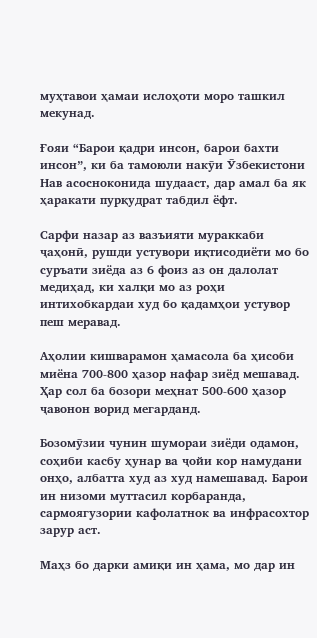муҳтавои ҳамаи ислоҳоти моро ташкил мекунад.

Ғояи “Барои қадри инсон, барои бахти инсон”, ки ба тамоюли накӯи Ӯзбекистони Нав асосноконида шудааст, дар амал ба як ҳаракати пурқудрат табдил ёфт.

Сарфи назар аз вазъияти мураккаби ҷаҳонӣ, рушди устувори иқтисодиёти мо бо суръати зиёда аз 6 фоиз аз он далолат медиҳад, ки халқи мо аз роҳи интихобкардаи худ бо қадамҳои устувор пеш меравад.

Аҳолии кишварамон ҳамасола ба ҳисоби миёна 700-800 ҳазор нафар зиёд мешавад. Ҳар сол ба бозори меҳнат 500-600 ҳазор ҷавонон ворид мегарданд.

Бозомӯзии чунин шумораи зиёди одамон, соҳиби касбу ҳунар ва ҷойи кор намудани онҳо, албатта худ аз худ намешавад. Барои ин низоми муттасил корбаранда, сармоягузории кафолатнок ва инфрасохтор зарур аст.

Маҳз бо дарки амиқи ин ҳама, мо дар ин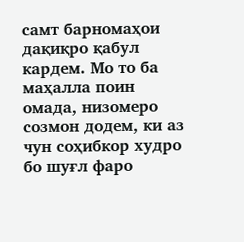самт барномаҳои дақиқро қабул кардем. Мо то ба маҳалла поин омада, низомеро созмон додем, ки аз чун соҳибкор худро бо шуғл фаро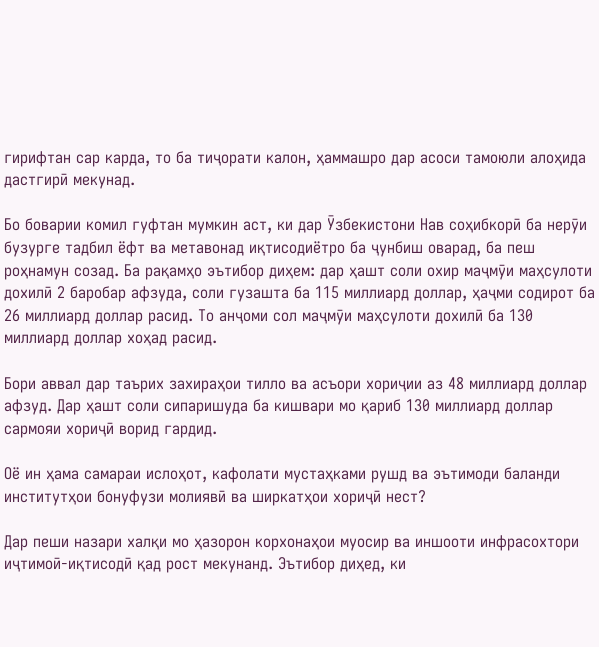гирифтан сар карда, то ба тиҷорати калон, ҳаммашро дар асоси тамоюли алоҳида дастгирӣ мекунад.

Бо боварии комил гуфтан мумкин аст, ки дар Ӯзбекистони Нав соҳибкорӣ ба нерӯи бузурге тадбил ёфт ва метавонад иқтисодиётро ба ҷунбиш оварад, ба пеш роҳнамун созад. Ба рақамҳо эътибор диҳем: дар ҳашт соли охир маҷмӯи маҳсулоти дохилӣ 2 баробар афзуда, соли гузашта ба 115 миллиард доллар, ҳаҷми содирот ба 26 миллиард доллар расид. То анҷоми сол маҷмӯи маҳсулоти дохилӣ ба 130 миллиард доллар хоҳад расид.

Бори аввал дар таърих захираҳои тилло ва асъори хориҷии аз 48 миллиард доллар афзуд. Дар ҳашт соли сипаришуда ба кишвари мо қариб 130 миллиард доллар сармояи хориҷӣ ворид гардид.

Оё ин ҳама самараи ислоҳот, кафолати мустаҳками рушд ва эътимоди баланди институтҳои бонуфузи молиявӣ ва ширкатҳои хориҷӣ нест?

Дар пеши назари халқи мо ҳазорон корхонаҳои муосир ва иншооти инфрасохтори иҷтимоӣ-иқтисодӣ қад рост мекунанд. Эътибор диҳед, ки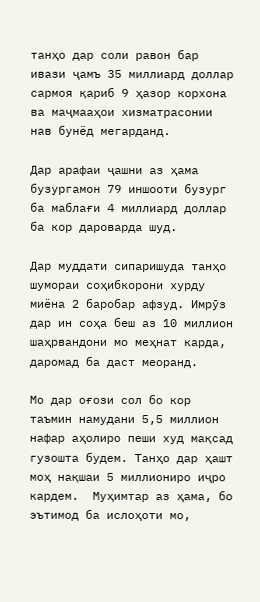танҳо дар соли равон бар ивази ҷамъ 35 миллиард доллар сармоя қариб 9 ҳазор корхона ва маҷмааҳои хизматрасонии нав бунёд мегарданд.

Дар арафаи ҷашни аз ҳама бузургамон 79 иншооти бузург ба маблағи 4 миллиард доллар ба кор дароварда шуд.

Дар муддати сипаришуда танҳо шумораи соҳибкорони хурду миёна 2 баробар афзуд. Имрӯз дар ин соҳа беш аз 10 миллион шаҳрвандони мо меҳнат карда, даромад ба даст меоранд.

Мо дар оғози сол бо кор таъмин намудани 5,5 миллион нафар аҳолиро пеши худ мақсад гузошта будем. Танҳо дар ҳашт моҳ нақшаи 5 миллиониро иҷро кардем.  Муҳимтар аз ҳама, бо эътимод ба ислоҳоти мо,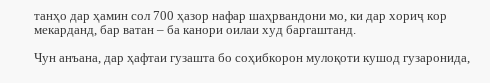танҳо дар ҳамин сол 700 ҳазор нафар шаҳрвандони мо, ки дар хориҷ кор мекарданд, бар ватан – ба канори оилаи худ баргаштанд.

Чун анъана, дар ҳафтаи гузашта бо соҳибкорон мулоқоти кушод гузаронида,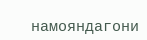намояндагони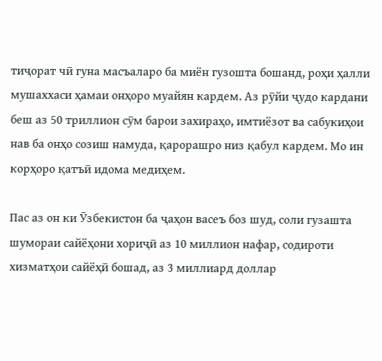тиҷорат чӣ гуна масъаларо ба миён гузошта бошанд, роҳи ҳалли мушаххаси ҳамаи онҳоро муайян кардем. Аз рӯйи ҷудо кардани беш аз 50 триллион сӯм барои захираҳо, имтиёзот ва сабукиҳои нав ба онҳо созиш намуда, қарорашро низ қабул кардем. Мо ин корҳоро қатъӣ идома медиҳем.

Пас аз он ки Ӯзбекистон ба ҷаҳон васеъ боз шуд, соли гузашта шумораи сайёҳони хориҷӣ аз 10 миллион нафар, содироти хизматҳои сайёҳӣ бошад, аз 3 миллиард доллар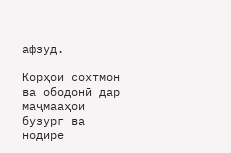афзуд.

Корҳои сохтмон ва ободонӣ дар маҷмааҳои бузург ва нодире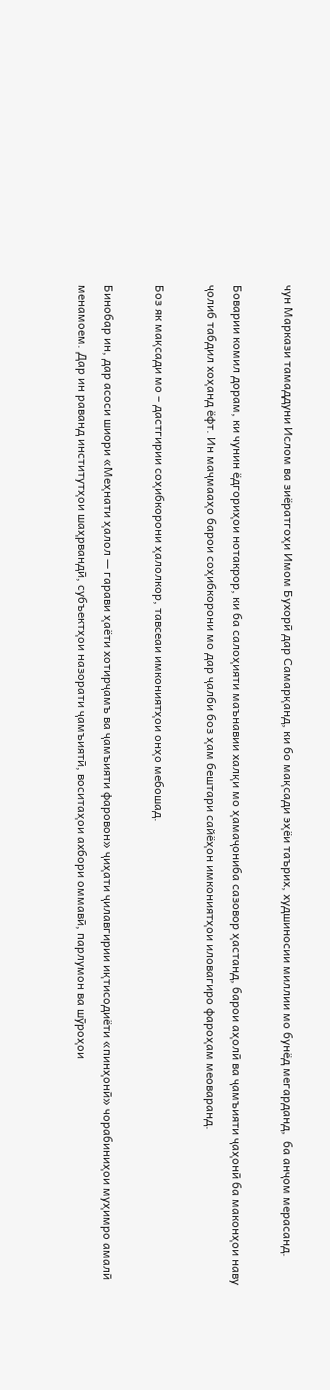чун Маркази тамаддуни Ислом ва зиёратгоҳи Имом Бухорӣ дар Самарқанд, ки бо мақсади эҳёи таърих, худшиносии миллии мо бунёд мегарданд,  ба анҷом мерасанд.

Боварии комил дорам, ки чунин ёдгориҳои нотакрор, ки ба салоҳияти маънавии халқи мо ҳамаҷониба сазовор ҳастанд, барои аҳолӣ ва ҷамъияти ҷаҳонӣ ба маконҳои наву ҷолиб табдил хоҳанд ёфт. Ин маҷмааҳо барои соҳибкорони мо дар ҷалби боз ҳам бештари сайёҳон имкониятҳои иловагиро фароҳам меоваранд.

Боз як мақсади мо – дастгирии соҳибкорони ҳалолкор, тавсеаи имкониятҳои онҳо мебошад.

Бинобар ин, дар асоси шиори «Меҳнати ҳалол — гарави ҳаёти хотирҷамъ ва ҷамъияти фаровон» ҷиҳати ҷилавгирии иқтисодиёти «пинҳонӣ» чорабиниҳои муҳимро амалӣ менамоем. Дар ин раванд институтҳои шаҳрвандӣ, субъектҳои назорати ҷамъиятӣ, воситаҳои ахбори оммавӣ, парлумон ва шӯроҳои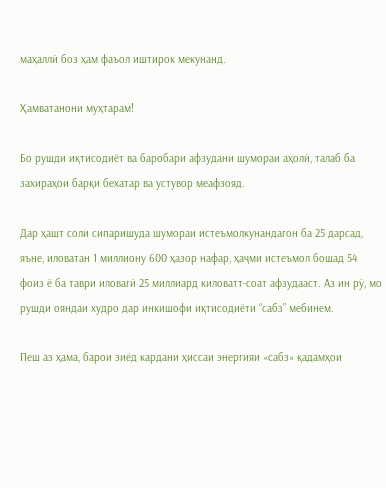маҳаллӣ боз ҳам фаъол иштирок мекунанд.

Ҳамватанони муҳтарам!

Бо рушди иқтисодиёт ва баробари афзудани шумораи аҳолӣ, талаб ба захираҳои барқи бехатар ва устувор меафзояд.

Дар ҳашт соли сипаришуда шумораи истеъмолкунандагон ба 25 дарсад, яъне, иловатан 1 миллиону 600 ҳазор нафар, ҳаҷми истеъмол бошад 54 фоиз ё ба таври иловагӣ 25 миллиард киловатт-соат афзудааст. Аз ин рӯ, мо рушди ояндаи худро дар инкишофи иқтисодиёти “сабз” мебинем.

Пеш аз ҳама, барои зиёд кардани ҳиссаи энергияи «сабз» қадамҳои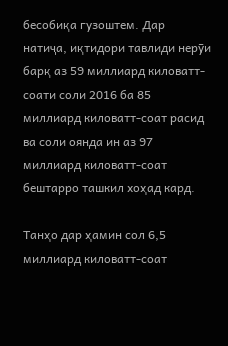бесобиқа гузоштем. Дар натиҷа, иқтидори тавлиди нерӯи барқ аз 59 миллиард киловатт-соати соли 2016 ба 85 миллиард киловатт-соат расид ва соли оянда ин аз 97 миллиард киловатт-соат бештарро ташкил хоҳад кард.

Танҳо дар ҳамин сол 6,5 миллиард киловатт-соат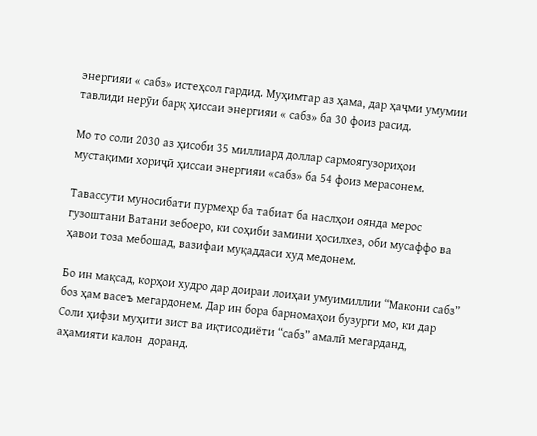энергияи « сабз» истеҳсол гардид. Муҳимтар аз ҳама, дар ҳаҷми умумии тавлиди нерӯи барқ ҳиссаи энергияи « сабз» ба 30 фоиз расид.

Мо то соли 2030 аз ҳисоби 35 миллиард доллар сармоягузориҳои мустақими хориҷӣ ҳиссаи энергияи «сабз» ба 54 фоиз мерасонем.

Тавассути муносибати пурмеҳр ба табиат ба наслҳои оянда мерос гузоштани Ватани зебоеро, ки соҳиби замини ҳосилхез, оби мусаффо ва ҳавои тоза мебошад, вазифаи муқаддаси худ медонем.

Бо ин мақсад, корҳои худро дар доираи лоиҳаи умуимиллии “Макони сабз” боз ҳам васеъ мегардонем. Дар ин бора барномаҳои бузурги мо, ки дар Соли ҳифзи муҳити зист ва иқтисодиёти “сабз” амалӣ мегарданд, аҳамияти калон  доранд.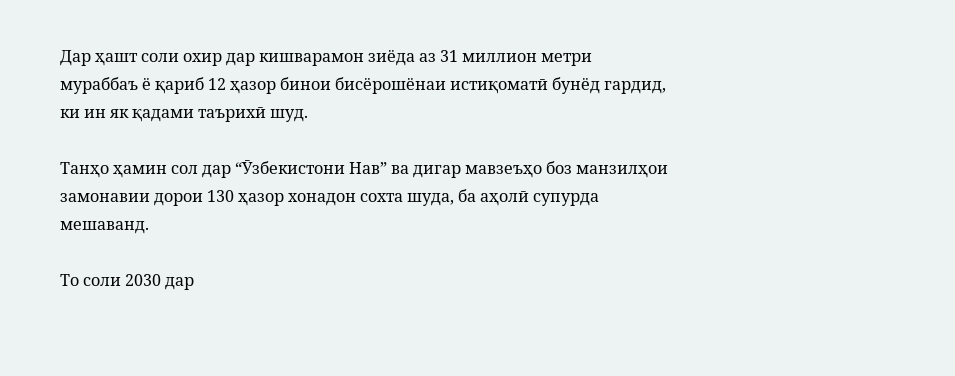Дар ҳашт соли охир дар кишварамон зиёда аз 31 миллион метри мураббаъ ё қариб 12 ҳазор бинои бисёрошёнаи истиқоматӣ бунёд гардид, ки ин як қадами таърихӣ шуд.

Танҳо ҳамин сол дар “Ӯзбекистони Нав” ва дигар мавзеъҳо боз манзилҳои замонавии дорои 130 ҳазор хонадон сохта шуда, ба аҳолӣ супурда мешаванд.

То соли 2030 дар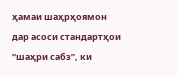ҳамаи шаҳрҳоямон дар асоси стандартҳои “шаҳри сабз”, ки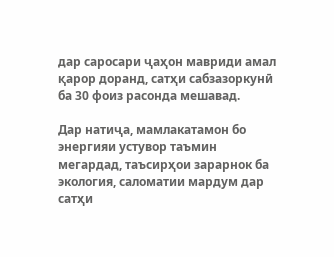дар саросари ҷаҳон мавриди амал қарор доранд, сатҳи сабзазоркунӣ ба 30 фоиз расонда мешавад.

Дар натиҷа, мамлакатамон бо энергияи устувор таъмин мегардад, таъсирҳои зарарнок ба экология, саломатии мардум дар сатҳи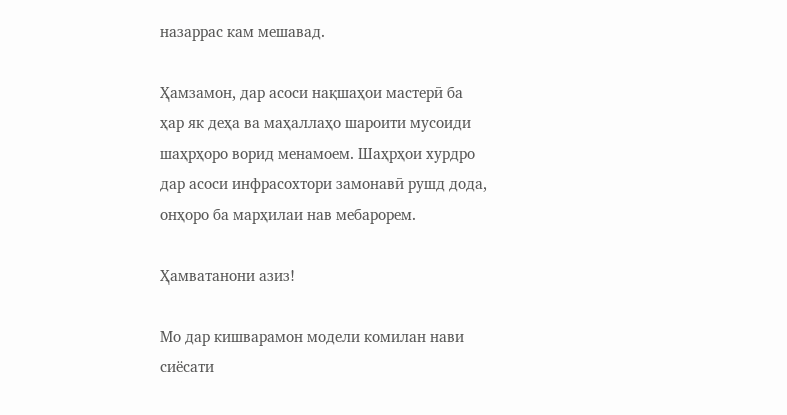назаррас кам мешавад.

Ҳамзамон, дар асоси нақшаҳои мастерӣ ба ҳар як деҳа ва маҳаллаҳо шароити мусоиди шаҳрҳоро ворид менамоем. Шаҳрҳои хурдро дар асоси инфрасохтори замонавӣ рушд дода, онҳоро ба марҳилаи нав мебарорем.

Ҳамватанони азиз!

Мо дар кишварамон модели комилан нави сиёсати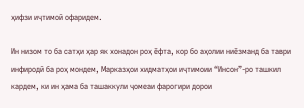ҳифзи иҷтимоӣ офаридем.

Ин низом то ба сатҳи ҳар як хонадон роҳ ёфта, кор бо аҳолии ниёзманд ба таври инфиродӣ ба роҳ мондем, Марказҳои хидматҳои иҷтимоии “Инсон”-ро ташкил кардем, ки ин ҳама ба ташаккули ҷомеаи фарогири дорои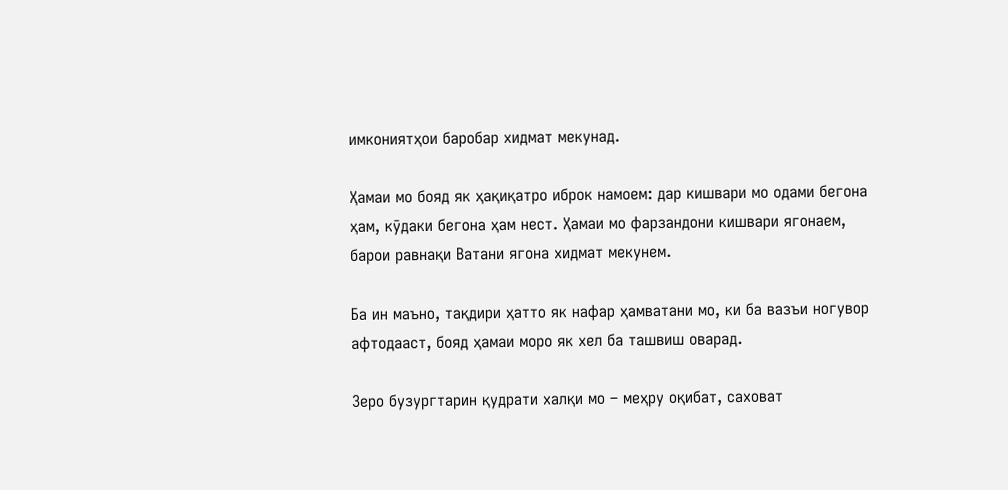имкониятҳои баробар хидмат мекунад.

Ҳамаи мо бояд як ҳақиқатро иброк намоем: дар кишвари мо одами бегона ҳам, кӯдаки бегона ҳам нест. Ҳамаи мо фарзандони кишвари ягонаем, барои равнақи Ватани ягона хидмат мекунем.

Ба ин маъно, тақдири ҳатто як нафар ҳамватани мо, ки ба вазъи ногувор афтодааст, бояд ҳамаи моро як хел ба ташвиш оварад.

Зеро бузургтарин қудрати халқи мо – меҳру оқибат, саховат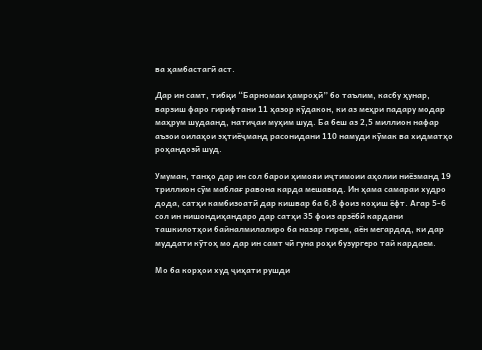ва ҳамбастагӣ аст.

Дар ин самт, тибқи “Барномаи ҳамроҳӣ” бо таълим, касбу ҳунар, варзиш фаро гирифтани 11 ҳазор кӯдакон, ки аз меҳри падару модар маҳрум шудаанд, натиҷаи муҳим шуд. Ба беш аз 2,5 миллион нафар аъзои оилаҳои эҳтиёҷманд расонидани 110 намуди кӯмак ва хидматҳо роҳандозӣ шуд.

Умуман, танҳо дар ин сол барои ҳимояи иҷтимоии аҳолии ниёзманд 19 триллион сӯм маблағ равона карда мешавад. Ин ҳама самараи худро дода, сатҳи камбизоатӣ дар кишвар ба 6,8 фоиз коҳиш ёфт. Агар 5-6 сол ин нишондиҳандаро дар сатҳи 35 фоиз арзёбӣ кардани ташкилотҳои байналмилалиро ба назар гирем, аён мегардад, ки дар муддати кӯтоҳ мо дар ин самт чӣ гуна роҳи бузургеро тай кардаем.

Мо ба корҳои худ ҷиҳати рушди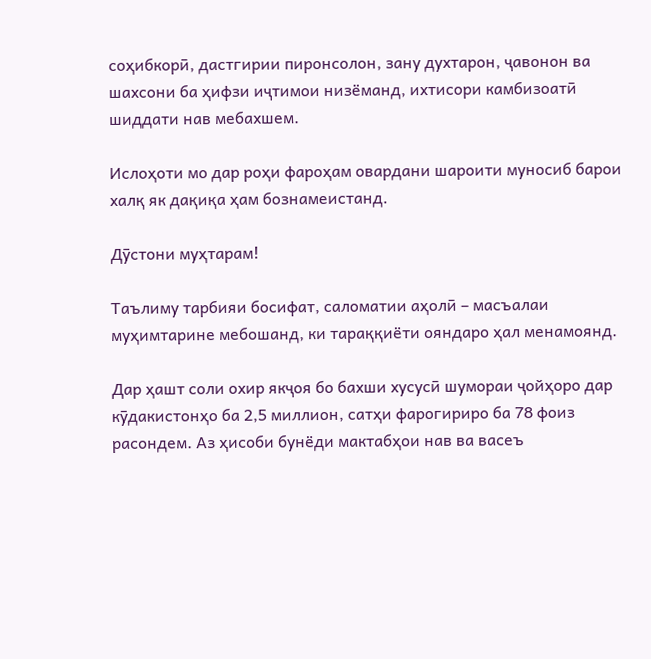соҳибкорӣ, дастгирии пиронсолон, зану духтарон, ҷавонон ва шахсони ба ҳифзи иҷтимои низёманд, ихтисори камбизоатӣ шиддати нав мебахшем.

Ислоҳоти мо дар роҳи фароҳам овардани шароити муносиб барои халқ як дақиқа ҳам бознамеистанд.

Дӯстони муҳтарам!

Таълиму тарбияи босифат, саломатии аҳолӣ – масъалаи муҳимтарине мебошанд, ки тараққиёти ояндаро ҳал менамоянд.

Дар ҳашт соли охир якҷоя бо бахши хусусӣ шумораи ҷойҳоро дар кӯдакистонҳо ба 2,5 миллион, сатҳи фарогириро ба 78 фоиз расондем. Аз ҳисоби бунёди мактабҳои нав ва васеъ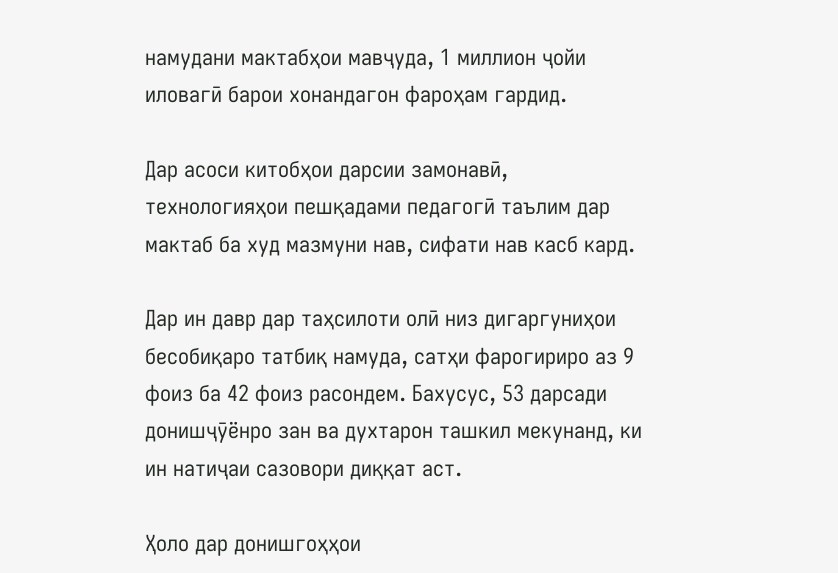намудани мактабҳои мавҷуда, 1 миллион ҷойи иловагӣ барои хонандагон фароҳам гардид.

Дар асоси китобҳои дарсии замонавӣ, технологияҳои пешқадами педагогӣ таълим дар мактаб ба худ мазмуни нав, сифати нав касб кард.

Дар ин давр дар таҳсилоти олӣ низ дигаргуниҳои бесобиқаро татбиқ намуда, сатҳи фарогириро аз 9 фоиз ба 42 фоиз расондем. Бахусус, 53 дарсади донишҷӯёнро зан ва духтарон ташкил мекунанд, ки ин натиҷаи сазовори диққат аст.

Ҳоло дар донишгоҳҳои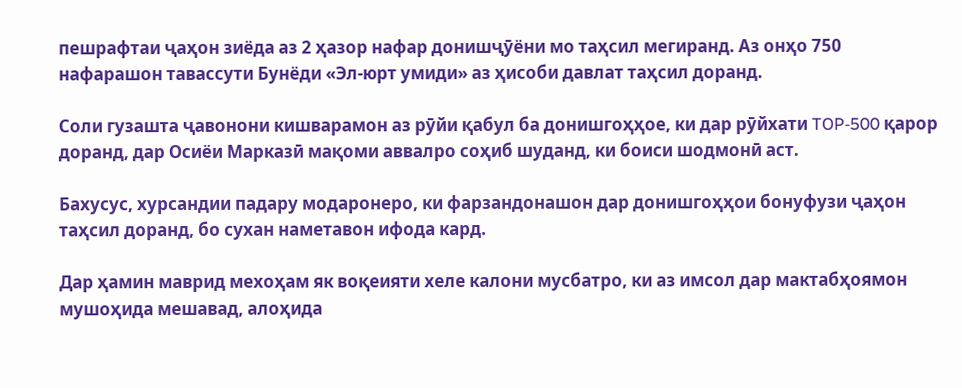пешрафтаи ҷаҳон зиёда аз 2 ҳазор нафар донишҷӯёни мо таҳсил мегиранд. Аз онҳо 750 нафарашон тавассути Бунёди «Эл‑юрт умиди» аз ҳисоби давлат таҳсил доранд.

Соли гузашта ҷавонони кишварамон аз рӯйи қабул ба донишгоҳҳое, ки дар рӯйхати TOP‑500 қарор доранд, дар Осиёи Марказӣ мақоми аввалро соҳиб шуданд, ки боиси шодмонӣ аст.

Бахусус, хурсандии падару модаронеро, ки фарзандонашон дар донишгоҳҳои бонуфузи ҷаҳон таҳсил доранд, бо сухан наметавон ифода кард.

Дар ҳамин маврид мехоҳам як воқеияти хеле калони мусбатро, ки аз имсол дар мактабҳоямон мушоҳида мешавад, алоҳида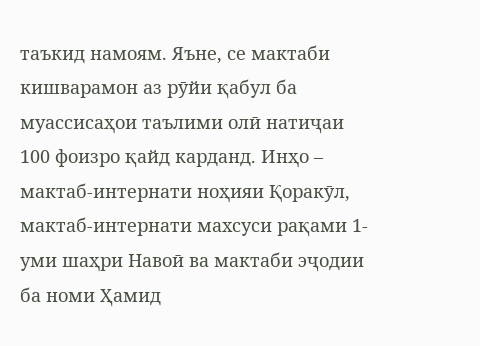таъкид намоям. Яъне, се мактаби кишварамон аз рӯйи қабул ба муассисаҳои таълими олӣ натиҷаи 100 фоизро қайд карданд. Инҳо – мактаб-интернати ноҳияи Қоракӯл, мактаб-интернати махсуси рақами 1-уми шаҳри Навоӣ ва мактаби эҷодии ба номи Ҳамид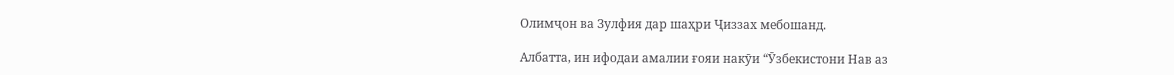Олимҷон ва Зулфия дар шаҳри Ҷиззах мебошанд.

Албатта, ин ифодаи амалии ғояи накӯи “Ӯзбекистони Нав аз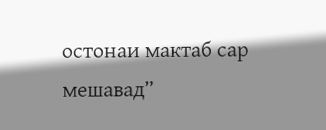остонаи мактаб сар мешавад”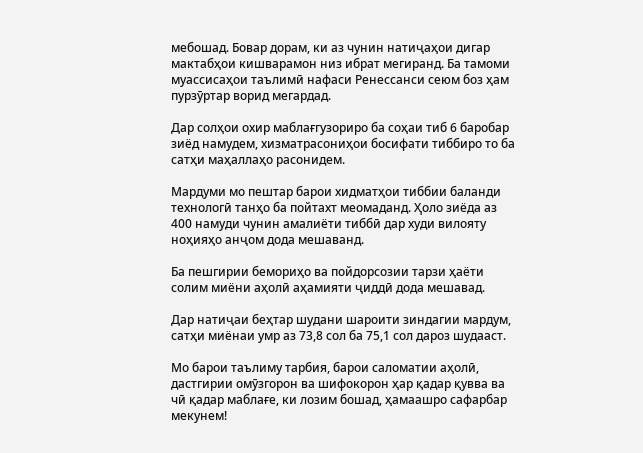мебошад. Бовар дорам, ки аз чунин натиҷаҳои дигар мактабҳои кишварамон низ ибрат мегиранд. Ба тамоми муассисаҳои таълимӣ нафаси Ренессанси сеюм боз ҳам пурзӯртар ворид мегардад.

Дар солҳои охир маблағгузориро ба соҳаи тиб 6 баробар зиёд намудем, хизматрасониҳои босифати тиббиро то ба сатҳи маҳаллаҳо расонидем.

Мардуми мо пештар барои хидматҳои тиббии баланди технологӣ танҳо ба пойтахт меомаданд. Ҳоло зиёда аз 400 намуди чунин амалиёти тиббӣ дар худи вилояту ноҳияҳо анҷом дода мешаванд.

Ба пешгирии бемориҳо ва пойдорсозии тарзи ҳаёти солим миёни аҳолӣ аҳамияти ҷиддӣ дода мешавад.

Дар натиҷаи беҳтар шудани шароити зиндагии мардум, сатҳи миёнаи умр аз 73,8 сол ба 75,1 сол дароз шудааст.

Мо барои таълиму тарбия, барои саломатии аҳолӣ, дастгирии омӯзгорон ва шифокорон ҳар қадар қувва ва чӣ қадар маблағе, ки лозим бошад, ҳамаашро сафарбар мекунем!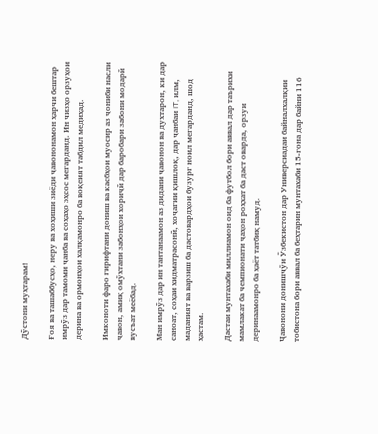Дӯстони муҳтарам!

Ғоя ва ташаббусҳо, неру ва хоҳиши зиёди ҷавононамон ҳарчи бештар имрӯз дар тамоми ҷанба ва соҳаҳо эҳсос мегарданд. Ин чизҳо орзуҳои дерина ва ормонҳои халқамонро ба воқеият табдил медиҳад.

Имконоти фаро гирифтани дониш ва касбҳои муосир аз ҷониби насли ҷавон, амиқ омӯхтани забонҳои хориҷӣ дар баробари забони модарӣ вусъат меёбад.

Ман имрӯз дар ин тантанаамон аз дидани ҷавонон ва духтарон, ки дар саноат, соҳаи хидматрасонӣ, хоҷагии қишлоқ, дар ҷанбаи IT, илм, маданият ва варзиш ба дастовардҳои бузург ноил мегарданд, шод ҳастам.

Дастаи мунтахаби миллиамон оид ба футбол бори аввал дар таърихи мамлакат ба чемпионати ҷаҳон роҳхат ба даст оварда, орзуи деринаамонро ба ҳаёт татбиқ намуд.

Ҷавонони донишҷӯи Ӯзбекистон дар Универсиадаи байналхалқии тобистона бори аввал ба беҳтарин мунтахаби 15-гона дар байни 116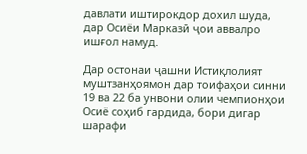давлати иштирокдор дохил шуда, дар Осиёи Марказӣ ҷои аввалро ишғол намуд.

Дар остонаи ҷашни Истиқлолият муштзанҳоямон дар тоифаҳои синни 19 ва 22 ба унвони олии чемпионҳои Осиё соҳиб гардида, бори дигар шарафи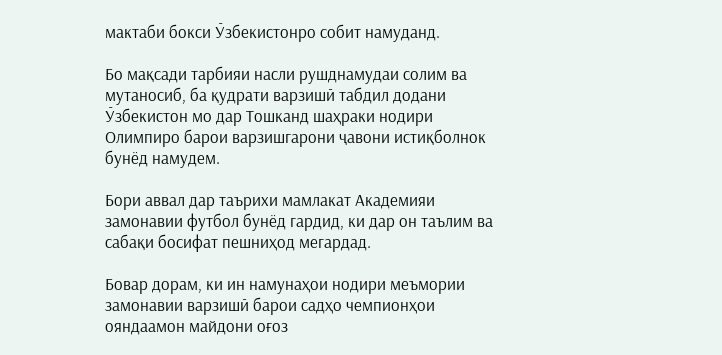мактаби бокси Ӯзбекистонро собит намуданд.

Бо мақсади тарбияи насли рушднамудаи солим ва мутаносиб, ба қудрати варзишӣ табдил додани Ӯзбекистон мо дар Тошканд шаҳраки нодири Олимпиро барои варзишгарони ҷавони истиқболнок бунёд намудем.

Бори аввал дар таърихи мамлакат Академияи замонавии футбол бунёд гардид, ки дар он таълим ва сабақи босифат пешниҳод мегардад.

Бовар дорам, ки ин намунаҳои нодири меъмории замонавии варзишӣ барои садҳо чемпионҳои ояндаамон майдони оғоз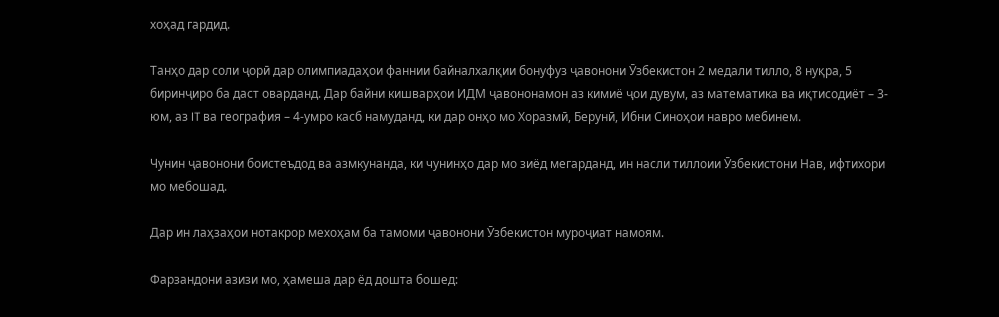хоҳад гардид.

Танҳо дар соли ҷорӣ дар олимпиадаҳои фаннии байналхалқии бонуфуз ҷавонони Ӯзбекистон 2 медали тилло, 8 нуқра, 5 биринҷиро ба даст оварданд. Дар байни кишварҳои ИДМ ҷавононамон аз кимиё ҷои дувум, аз математика ва иқтисодиёт – 3-юм, аз IT ва география – 4-умро касб намуданд, ки дар онҳо мо Хоразмӣ, Берунӣ, Ибни Синоҳои навро мебинем.

Чунин ҷавонони боистеъдод ва азмкунанда, ки чунинҳо дар мо зиёд мегарданд, ин насли тиллоии Ӯзбекистони Нав, ифтихори мо мебошад.

Дар ин лаҳзаҳои нотакрор мехоҳам ба тамоми ҷавонони Ӯзбекистон муроҷиат намоям.

Фарзандони азизи мо, ҳамеша дар ёд дошта бошед: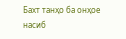Бахт танҳо ба онҳое насиб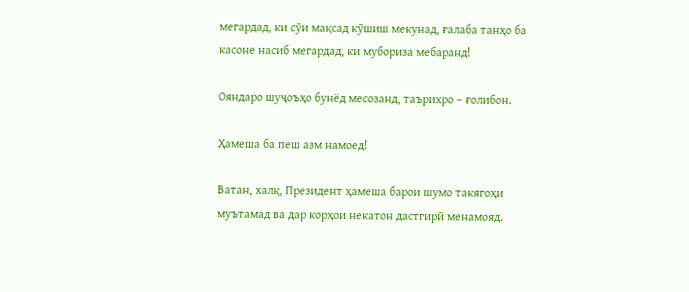мегардад, ки сӯи мақсад кӯшиш мекунад, ғалаба танҳо ба касоне насиб мегардад, ки мубориза мебаранд!

Ояндаро шуҷоъҳо бунёд месозанд, таърихро – ғолибон.

Ҳамеша ба пеш азм намоед!

Ватан, халқ, Президент ҳамеша барои шумо такягоҳи муътамад ва дар корҳои некатон дастгирӣ менамояд.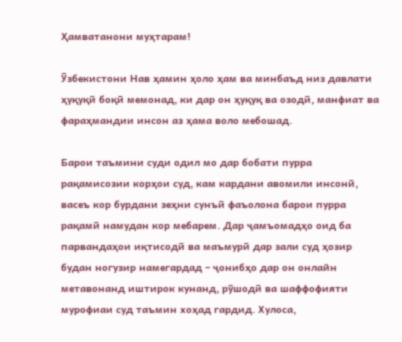Ҳамватанони муҳтарам!

Ӯзбекистони Нав ҳамин ҳоло ҳам ва минбаъд низ давлати ҳуқуқӣ боқӣ мемонад, ки дар он ҳуқуқ ва озодӣ, манфиат ва фараҳмандии инсон аз ҳама воло мебошад.

Барои таъмини суди одил мо дар бобати пурра рақамисозии корҳои суд, кам кардани авомили инсонӣ, васеъ кор бурдани зеҳни сунъӣ фаъолона барои пурра рақамӣ намудан кор мебарем. Дар ҷамъомадҳо оид ба парвандаҳои иқтисодӣ ва маъмурӣ дар зали суд ҳозир будан ногузир намегардад – ҷонибҳо дар он онлайн метавонанд иштирок кунанд, рӯшодӣ ва шаффофияти мурофиаи суд таъмин хоҳад гардид. Хулоса,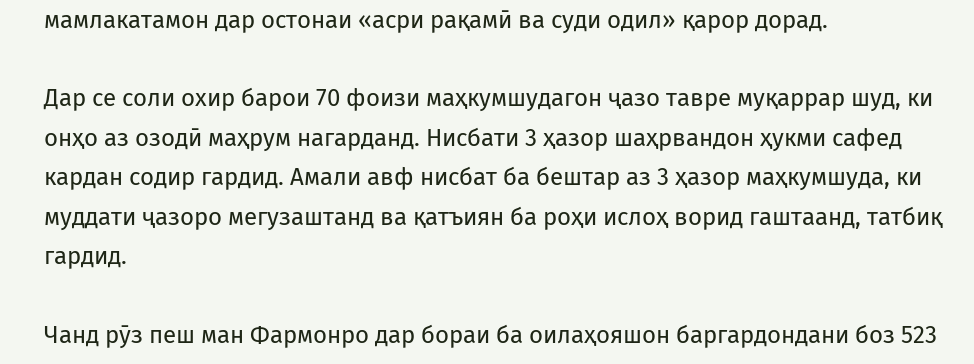мамлакатамон дар остонаи «асри рақамӣ ва суди одил» қарор дорад.

Дар се соли охир барои 70 фоизи маҳкумшудагон ҷазо тавре муқаррар шуд, ки онҳо аз озодӣ маҳрум нагарданд. Нисбати 3 ҳазор шаҳрвандон ҳукми сафед кардан содир гардид. Амали авф нисбат ба бештар аз 3 ҳазор маҳкумшуда, ки муддати ҷазоро мегузаштанд ва қатъиян ба роҳи ислоҳ ворид гаштаанд, татбиқ гардид.

Чанд рӯз пеш ман Фармонро дар бораи ба оилаҳояшон баргардондани боз 523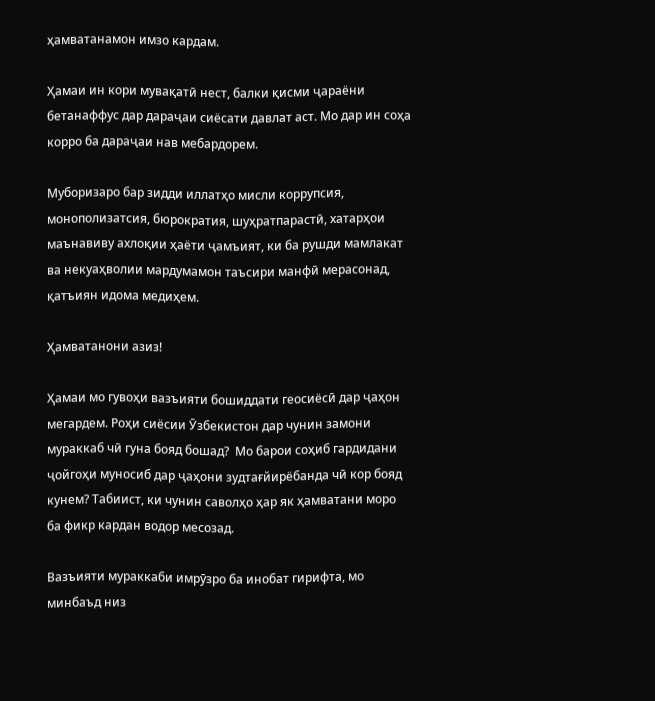ҳамватанамон имзо кардам.

Ҳамаи ин кори мувақатӣ нест, балки қисми ҷараёни бетанаффус дар дараҷаи сиёсати давлат аст. Мо дар ин соҳа корро ба дараҷаи нав мебардорем.

Муборизаро бар зидди иллатҳо мисли коррупсия, монополизатсия, бюрократия, шуҳратпарастӣ, хатарҳои маънавиву ахлоқии ҳаёти ҷамъият, ки ба рушди мамлакат ва некуаҳволии мардумамон таъсири манфӣ мерасонад, қатъиян идома медиҳем.

Ҳамватанони азиз!

Ҳамаи мо гувоҳи вазъияти бошиддати геосиёсӣ дар ҷаҳон мегардем. Роҳи сиёсии Ӯзбекистон дар чунин замони мураккаб чӣ гуна бояд бошад?  Мо барои соҳиб гардидани ҷойгоҳи муносиб дар ҷаҳони зудтағйирёбанда чӣ кор бояд кунем? Табиист, ки чунин саволҳо ҳар як ҳамватани моро ба фикр кардан водор месозад.

Вазъияти мураккаби имрӯзро ба инобат гирифта, мо минбаъд низ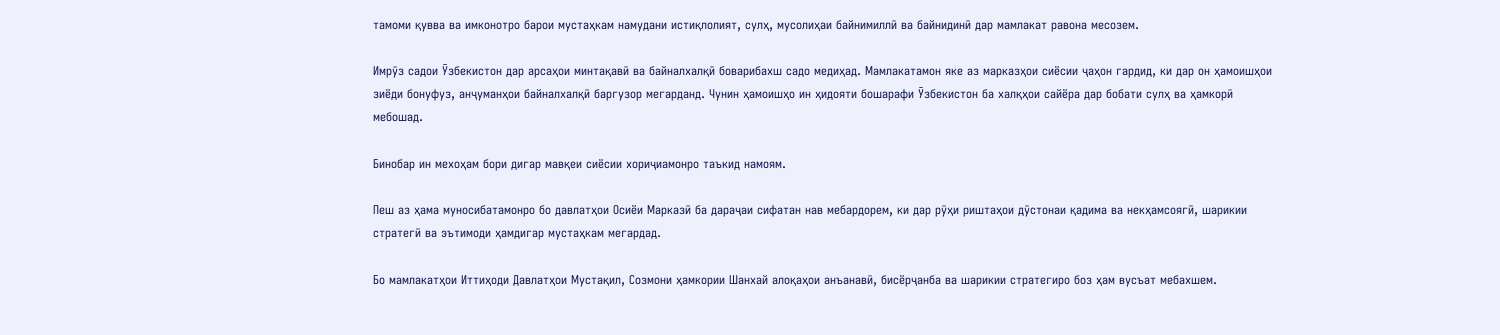тамоми қувва ва имконотро барои мустаҳкам намудани истиқлолият, сулҳ, мусолиҳаи байнимиллӣ ва байнидинӣ дар мамлакат равона месозем.

Имрӯз садои Ӯзбекистон дар арсаҳои минтақавӣ ва байналхалқӣ боварибахш садо медиҳад. Мамлакатамон яке аз марказҳои сиёсии ҷаҳон гардид, ки дар он ҳамоишҳои зиёди бонуфуз, анҷуманҳои байналхалқӣ баргузор мегарданд. Чунин ҳамоишҳо ин ҳидояти бошарафи Ӯзбекистон ба халқҳои сайёра дар бобати сулҳ ва ҳамкорӣ мебошад.

Бинобар ин мехоҳам бори дигар мавқеи сиёсии хориҷиамонро таъкид намоям.

Пеш аз ҳама муносибатамонро бо давлатҳои Осиёи Марказӣ ба дараҷаи сифатан нав мебардорем, ки дар рӯҳи риштаҳои дӯстонаи қадима ва некҳамсоягӣ, шарикии стратегӣ ва эътимоди ҳамдигар мустаҳкам мегардад.

Бо мамлакатҳои Иттиҳоди Давлатҳои Мустақил, Созмони ҳамкории Шанхай алоқаҳои анъанавӣ, бисёрҷанба ва шарикии стратегиро боз ҳам вусъат мебахшем.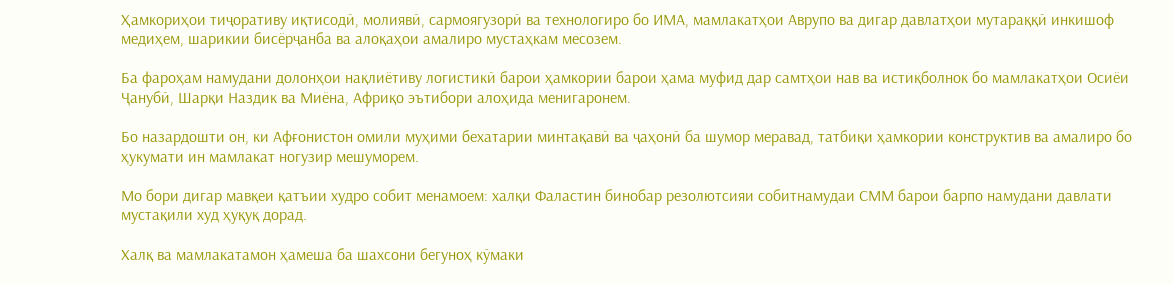Ҳамкориҳои тиҷоративу иқтисодӣ, молиявӣ, сармоягузорӣ ва технологиро бо ИМА, мамлакатҳои Аврупо ва дигар давлатҳои мутараққӣ инкишоф медиҳем, шарикии бисёрҷанба ва алоқаҳои амалиро мустаҳкам месозем.

Ба фароҳам намудани долонҳои нақлиётиву логистикӣ барои ҳамкории барои ҳама муфид дар самтҳои нав ва истиқболнок бо мамлакатҳои Осиёи Ҷанубӣ, Шарқи Наздик ва Миёна, Африқо эътибори алоҳида менигаронем.

Бо назардошти он, ки Афғонистон омили муҳими бехатарии минтақавӣ ва ҷаҳонӣ ба шумор меравад, татбиқи ҳамкории конструктив ва амалиро бо ҳукумати ин мамлакат ногузир мешуморем.

Мо бори дигар мавқеи қатъии худро собит менамоем: халқи Фаластин бинобар резолютсияи собитнамудаи СММ барои барпо намудани давлати мустақили худ ҳуқуқ дорад.

Халқ ва мамлакатамон ҳамеша ба шахсони бегуноҳ кӯмаки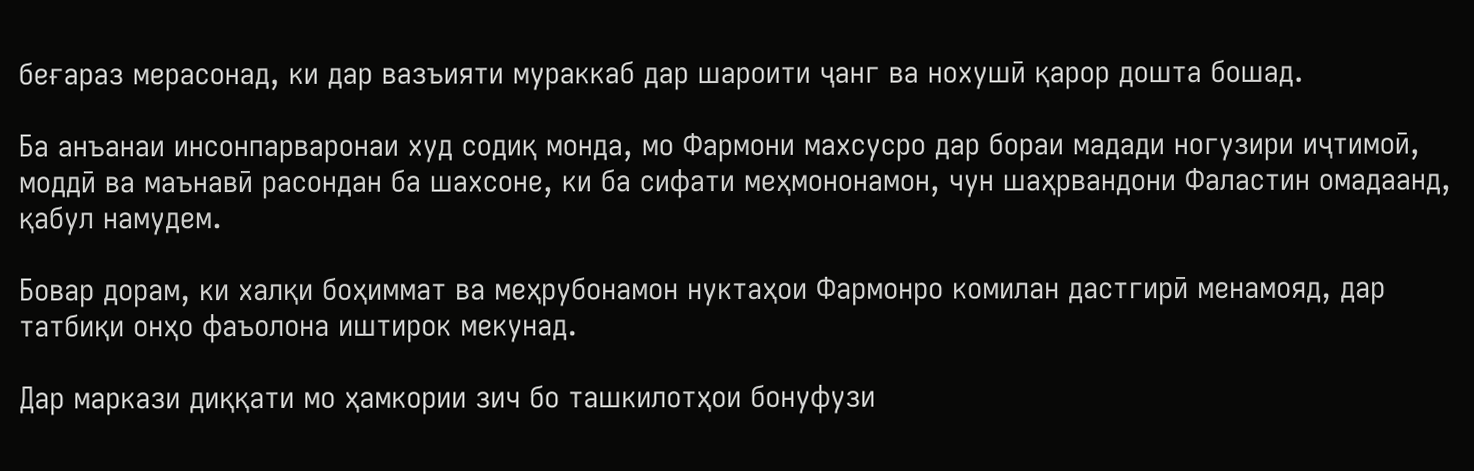беғараз мерасонад, ки дар вазъияти мураккаб дар шароити ҷанг ва нохушӣ қарор дошта бошад.

Ба анъанаи инсонпарваронаи худ содиқ монда, мо Фармони махсусро дар бораи мадади ногузири иҷтимоӣ, моддӣ ва маънавӣ расондан ба шахсоне, ки ба сифати меҳмононамон, чун шаҳрвандони Фаластин омадаанд, қабул намудем.

Бовар дорам, ки халқи боҳиммат ва меҳрубонамон нуктаҳои Фармонро комилан дастгирӣ менамояд, дар татбиқи онҳо фаъолона иштирок мекунад.

Дар маркази диққати мо ҳамкории зич бо ташкилотҳои бонуфузи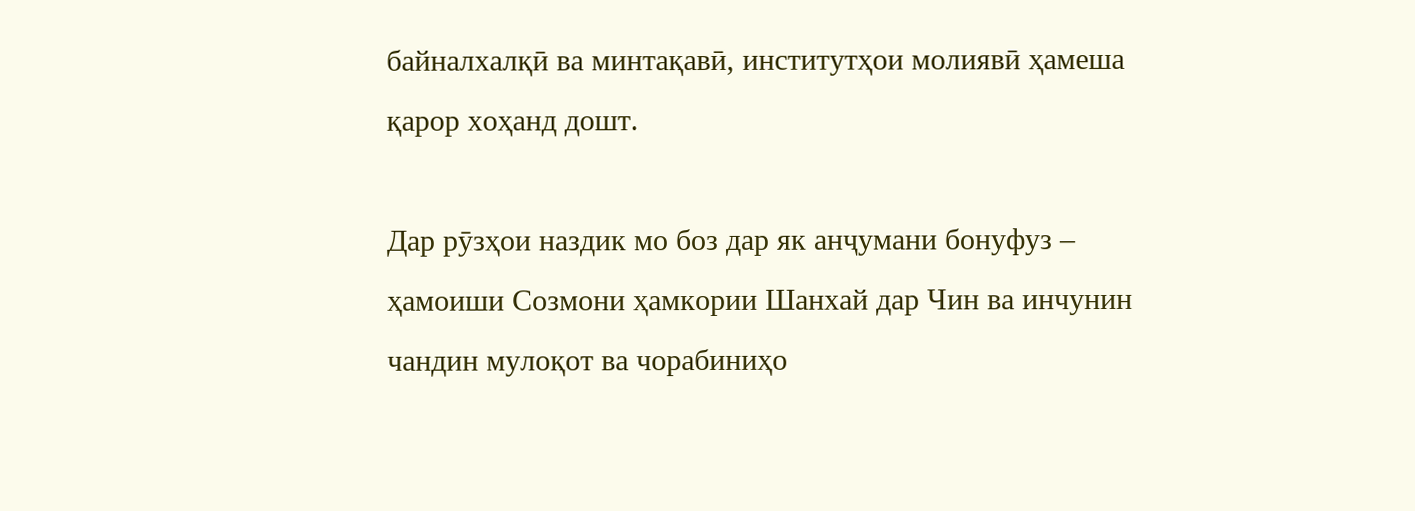байналхалқӣ ва минтақавӣ, институтҳои молиявӣ ҳамеша қарор хоҳанд дошт.

Дар рӯзҳои наздик мо боз дар як анҷумани бонуфуз – ҳамоиши Созмони ҳамкории Шанхай дар Чин ва инчунин чандин мулоқот ва чорабиниҳо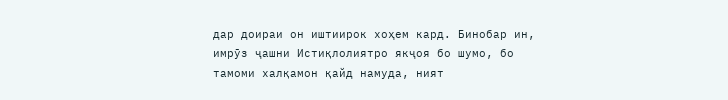дар доираи он иштиирок хоҳем кард. Бинобар ин, имрӯз ҷашни Истиқлолиятро якҷоя бо шумо, бо тамоми халқамон қайд намуда, ният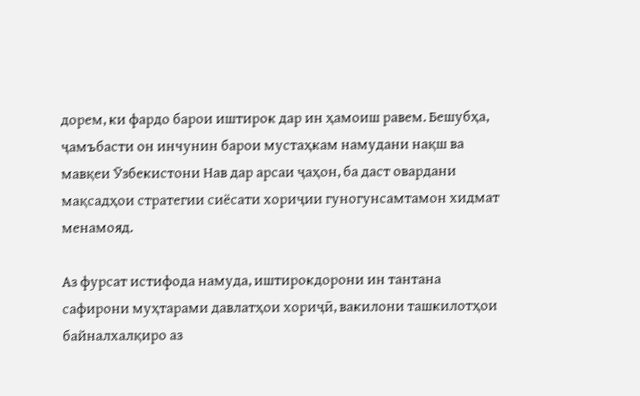дорем, ки фардо барои иштирок дар ин ҳамоиш равем. Бешубҳа, ҷамъбасти он инчунин барои мустаҳкам намудани нақш ва мавқеи Ӯзбекистони Нав дар арсаи ҷаҳон, ба даст овардани мақсадҳои стратегии сиёсати хориҷии гуногунсамтамон хидмат менамояд.

Аз фурсат истифода намуда, иштирокдорони ин тантана сафирони муҳтарами давлатҳои хориҷӣ, вакилони ташкилотҳои байналхалқиро аз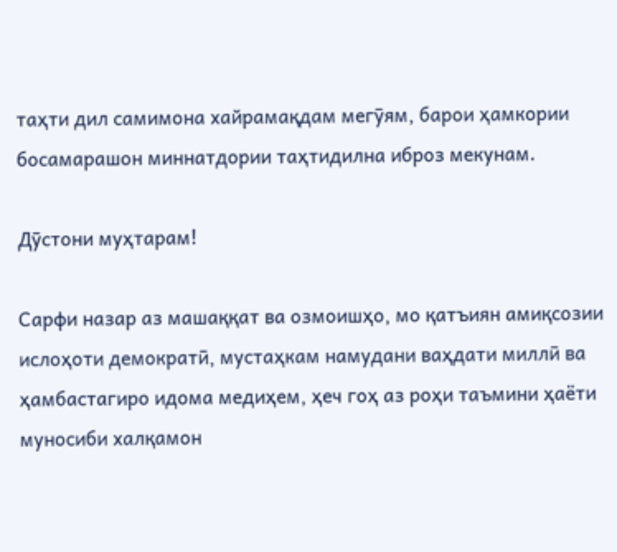таҳти дил самимона хайрамақдам мегӯям, барои ҳамкории босамарашон миннатдории таҳтидилна иброз мекунам.

Дӯстони муҳтарам!

Сарфи назар аз машаққат ва озмоишҳо, мо қатъиян амиқсозии ислоҳоти демократӣ, мустаҳкам намудани ваҳдати миллӣ ва ҳамбастагиро идома медиҳем, ҳеч гоҳ аз роҳи таъмини ҳаёти муносиби халқамон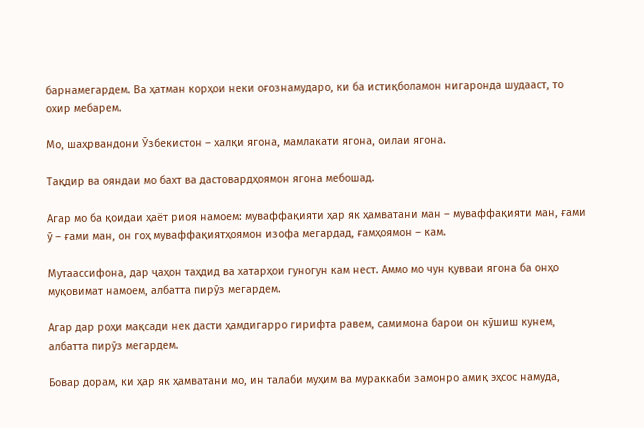барнамегардем. Ва ҳатман корҳои неки оғознамударо, ки ба истиқболамон нигаронда шудааст, то охир мебарем.

Мо, шаҳрвандони Ӯзбекистон – халқи ягона, мамлакати ягона, оилаи ягона.

Тақдир ва ояндаи мо бахт ва дастовардҳоямон ягона мебошад.

Агар мо ба қоидаи ҳаёт риоя намоем: муваффақияти ҳар як ҳамватани ман – муваффақияти ман, ғами ӯ – ғами ман, он гоҳ муваффақиятҳоямон изофа мегардад, ғамҳоямон – кам.

Мутаассифона, дар ҷаҳон таҳдид ва хатарҳои гуногун кам нест. Аммо мо чун қувваи ягона ба онҳо муқовимат намоем, албатта пирӯз мегардем.

Агар дар роҳи мақсади нек дасти ҳамдигарро гирифта равем, самимона барои он кӯшиш кунем, албатта пирӯз мегардем.

Бовар дорам, ки ҳар як ҳамватани мо, ин талаби муҳим ва мураккаби замонро амиқ эҳсос намуда,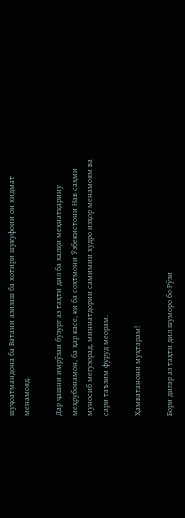шуҷоатмандона ба Ватани азизаш ба хотири шукуфоии он хидмат менамояд.

Дар ҷашни имрӯзаи бузург аз таҳти дил ба халқи меҳнатқарину меҳрубонамон, ба ҳар касе, ки ба сохтмони Ӯзбекистони Нав саҳми муносиб мегузорад, миннатдории самимии худро изҳор менамоям ва сари таъзим фуруд меорам.

Ҳамватанони муҳтарам!

Бори дигар аз таҳти дил шуморо бо Рӯзи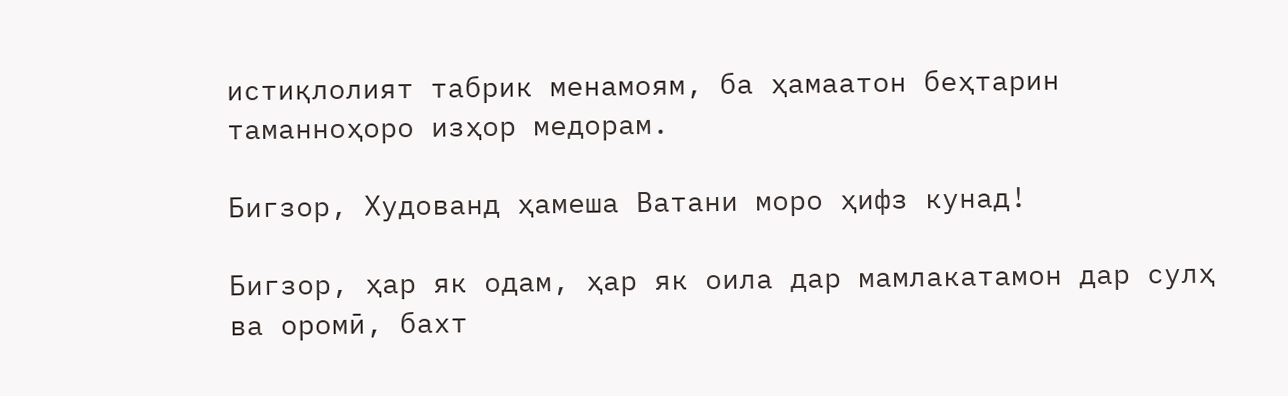истиқлолият табрик менамоям, ба ҳамаатон беҳтарин таманноҳоро изҳор медорам.

Бигзор, Худованд ҳамеша Ватани моро ҳифз кунад!

Бигзор, ҳар як одам, ҳар як оила дар мамлакатамон дар сулҳ ва оромӣ, бахт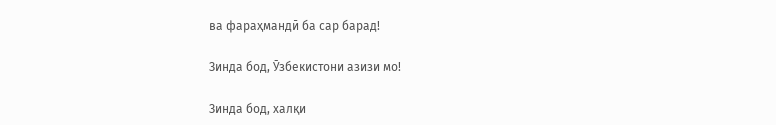ва фараҳмандӣ ба сар барад!

Зинда бод, Ӯзбекистони азизи мо!

Зинда бод, халқи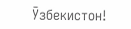Ӯзбекистон!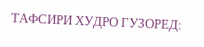ТАФСИРИ ХУДРО ГУЗОРЕД: